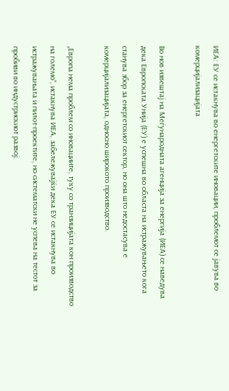ИЕА: ЕУ се истакнува во енергетските иновации, проблемот се јавува во комерцијализацијата

Во нов извештај на Меѓународната агенција за енергија (ИЕА) се наведува дека Европската Унија (ЕУ) е успешна во областа на истражувањето кога станува збор за енергетскиот сектор, но она што недостасува е комерцијализацијата, односно широкото производство.

„Европа нема проблем со иновациите, туку со транзицијата кон производство на големо“, истакнува ИЕА, забележувајќи дека ЕУ се истакнува во истражувањата и пилот-проектите, но систематски не успева на тестот за пробиви во индустрискиот развој.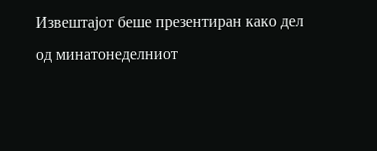Извештајот беше презентиран како дел од минатонеделниот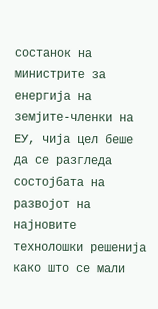состанок на министрите за енергија на земјите-членки на ЕУ, чија цел беше да се разгледа состојбата на развојот на најновите технолошки решенија како што се мали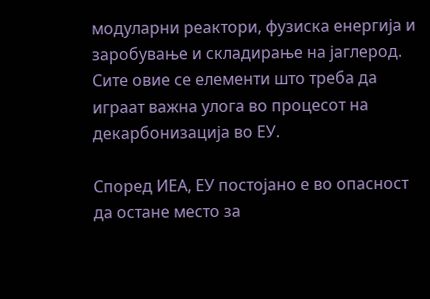модуларни реактори, фузиска енергија и заробување и складирање на јаглерод. Сите овие се елементи што треба да играат важна улога во процесот на декарбонизација во ЕУ.

Според ИЕА, ЕУ постојано е во опасност да остане место за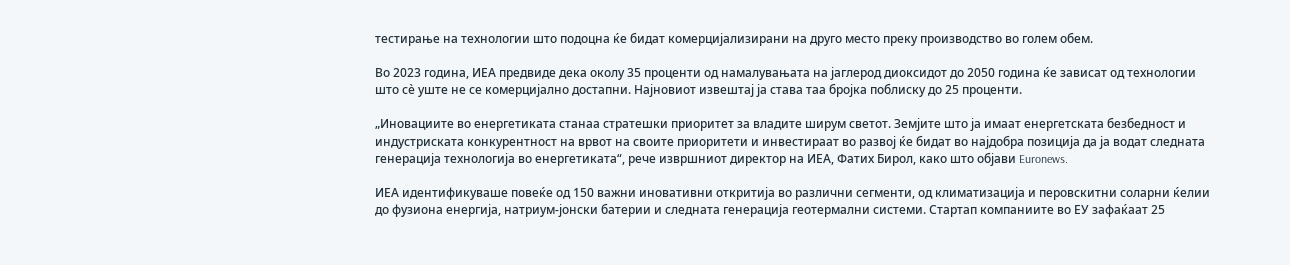тестирање на технологии што подоцна ќе бидат комерцијализирани на друго место преку производство во голем обем.

Во 2023 година, ИЕА предвиде дека околу 35 проценти од намалувањата на јаглерод диоксидот до 2050 година ќе зависат од технологии што сè уште не се комерцијално достапни. Најновиот извештај ја става таа бројка поблиску до 25 проценти.

„Иновациите во енергетиката станаа стратешки приоритет за владите ширум светот. Земјите што ја имаат енергетската безбедност и индустриската конкурентност на врвот на своите приоритети и инвестираат во развој ќе бидат во најдобра позиција да ја водат следната генерација технологија во енергетиката“, рече извршниот директор на ИЕА, Фатих Бирол, како што објави Euronews.

ИЕА идентификуваше повеќе од 150 важни иновативни откритија во различни сегменти, од климатизација и перовскитни соларни ќелии до фузиона енергија, натриум-јонски батерии и следната генерација геотермални системи. Стартап компаниите во ЕУ зафаќаат 25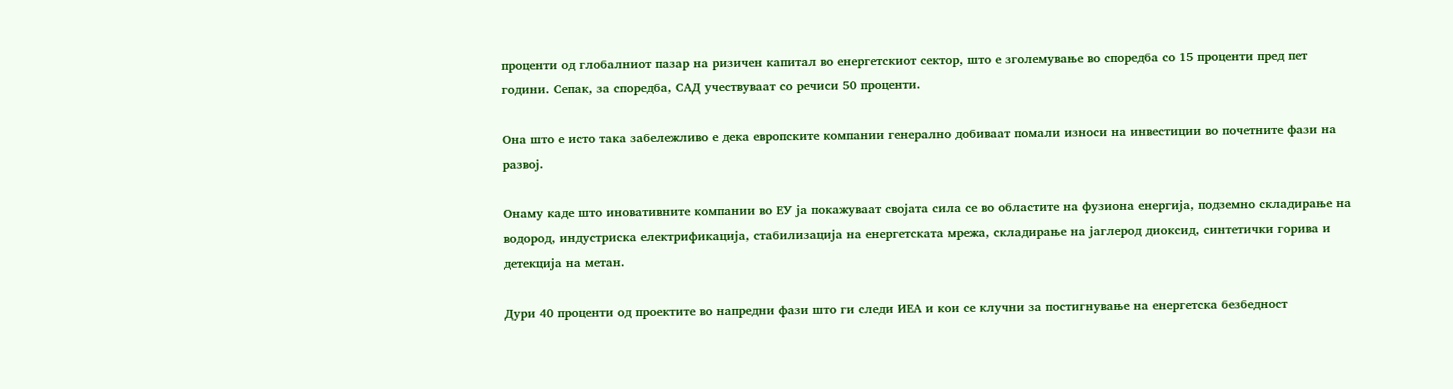проценти од глобалниот пазар на ризичен капитал во енергетскиот сектор, што е зголемување во споредба со 15 проценти пред пет години. Сепак, за споредба, САД учествуваат со речиси 50 проценти.

Она што е исто така забележливо е дека европските компании генерално добиваат помали износи на инвестиции во почетните фази на развој.

Онаму каде што иновативните компании во ЕУ ја покажуваат својата сила се во областите на фузиона енергија, подземно складирање на водород, индустриска електрификација, стабилизација на енергетската мрежа, складирање на јаглерод диоксид, синтетички горива и детекција на метан.

Дури 40 проценти од проектите во напредни фази што ги следи ИЕА и кои се клучни за постигнување на енергетска безбедност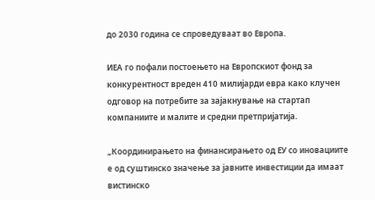до 2030 година се спроведуваат во Европа.

ИЕА го пофали постоењето на Европскиот фонд за конкурентност вреден 410 милијарди евра како клучен одговор на потребите за зајакнување на стартап компаниите и малите и средни претпријатија.

„Координирањето на финансирањето од ЕУ со иновациите е од суштинско значење за јавните инвестиции да имаат вистинско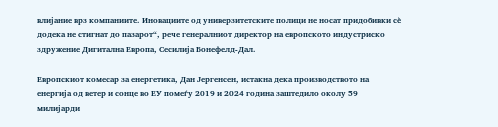влијание врз компаниите. Иновациите од универзитетските полици не носат придобивки сè додека не стигнат до пазарот“, рече генералниот директор на европското индустриско здружение Дигитална Европа, Сесилија Бонефелд-Дал.

Европскиот комесар за енергетика, Дан Јергенсен, истакна дека производството на енергија од ветер и сонце во ЕУ помеѓу 2019 и 2024 година заштедило околу 59 милијарди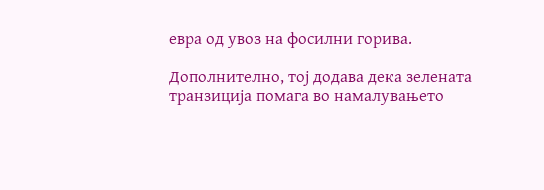евра од увоз на фосилни горива.

Дополнително, тој додава дека зелената транзиција помага во намалувањето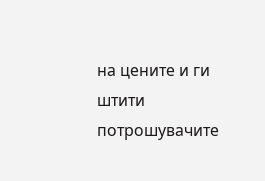на цените и ги штити потрошувачите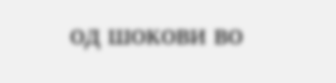од шокови во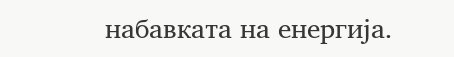набавката на енергија.